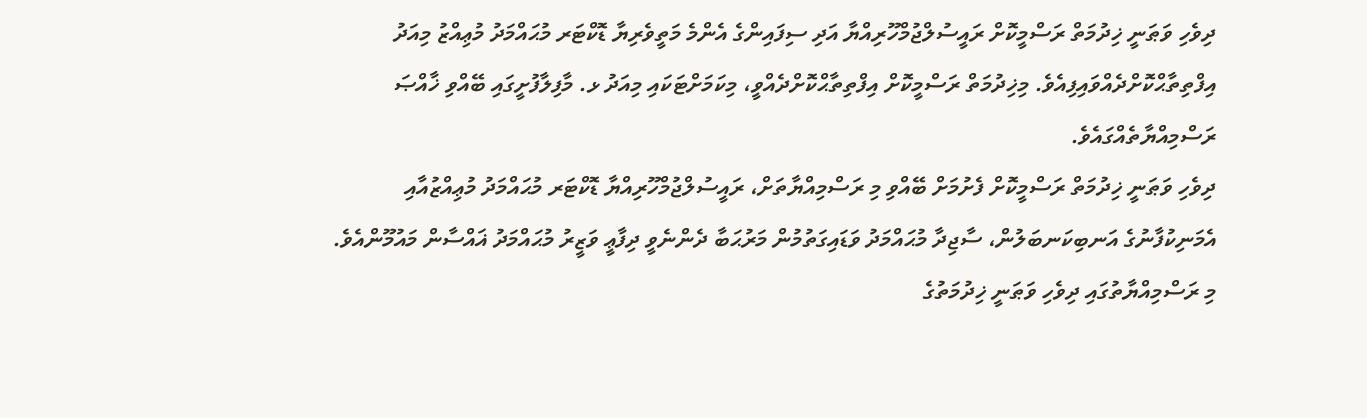ދިވެހި ވަޠަނީ ޚިދުމަތް ރަސްމީކޮށް ރައީސުލްޖުމްހޫރިއްޔާ އަދި ސިފައިންގެ އެންމެ މަތީވެރިޔާ ޑޮކްޓަރ މުޙައްމަދު މުޢިއްޒު މިއަދު އިފްތިތާޙްކޮށްދެއްވައިފިއެވެ. މިޚިދުމަތް ރަސްމީކޮށް އިފްތިތާޙްކޮށްދެއްވީ، މިކަމަށްޓަކައި މިއަދު ޅ. މާފިލާފުށީގައި ބޭއްވި ޚާއްޞަ ރަސްމިއްޔާތެއްގައެވެ.
ދިވެހި ވަޠަނީ ޚިދުމަތް ރަސްމީކޮށް ފެށުމަށް ބޭއްވި މި ރަސްމިއްޔާތަށް، ރައީސުލްޖުމްހޫރިއްޔާ ޑޮކްޓަރ މުޙައްމަދު މުޢިއްޒުއާއި އެމަނިކުފާނުގެ އަނބިކަނބަލުން، ސާޖިދާ މުޙައްމަދު ވަޑައިގަތުމުން މަރުޙަބާ ދެންނެވީ ދިފާޢީ ވަޒީރު މުޙައްމަދު ޣައްސާން މައުމޫންއެވެ.
މި ރަސްމިއްޔާތުގައި ދިވެހި ވަޠަނީ ޚިދުމަތުގެ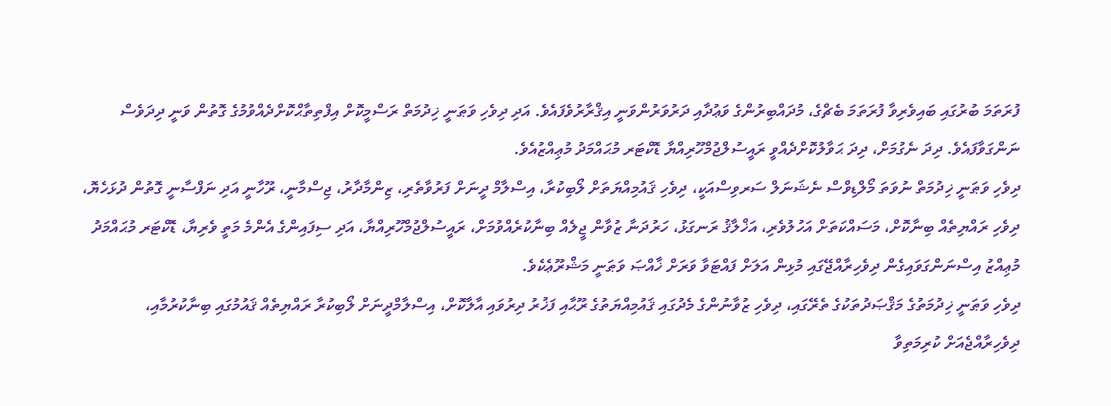ފުރަތަމަ ބުރުގައި ބައިވެރިވާ ފުރަތަމަ ބެޗްގެ، މުދައްބިރުންގެ ވަޢުދާއި ދަރުވަރުންވަނީ އިޤްރާރުވެފައެވެ. އަދި ދިވެހި ވަޠަނީ ޚިދުމަތް ރަސްމީކޮށް އިފްތިތާޙްކޮށްދެއްވުމުގެ ގޮތުން ވަނީ ދިދަވެސް ނަންގަވާފައެވެ. ދިދަ ނެގުމަށް، ދިދަ ޙަވާލުކޮށްދެއްވީ ރައީސުލްޖުމްހޫރިއްޔާ ޑޮކްޓަރ މުޙައްމަދު މުޢިއްޒުއެވެ.
ދިވެހި ވަޠަނީ ޚިދުމަތް ނުވަތަ މޯލްޑިވްސް ނެޝަނަލް ސަރވިސްއަކީ، ދިވެހި ޤައުމިއްޔަތަށް ލޯބިކުރާ، އިސްލާމް ދީނަށް ފަރުވާތެރި، ޒިންމާދާރު، ޖިސްމާނީ، ރޫހާނީ އަދި ނަފްސާނީ ގޮތުން ދުޅަހެޔޮ، ދިވެހި ރައްޔިތެއް ބިނާކޮށް، މަސައްކަތަށް އަހުލުވެރި، އަޚްލާޤު ރަނގަޅު، ހަރުދަނާ ޒުވާން ޖީލެއް ބިނާކުރެއްވުމަށް، ރައީސުލްޖުމްހޫރިއްޔާ، އަދި ސިފައިންގެ އެންމެ މަތީ ވެރިޔާ، ޑޮކްޓަރ މުޙައްމަދު މުޢިއްޒު އިސްނަންގަވައިގެން ދިވެހިރާއްޖޭގައި މުޅިން އަލަށް ފައްޓަވާ ވަރަށް ޚާއްޞަ ވަޠަނީ މަޝްރޫޢެކެވެ.
ދިވެހި ވަޠަނީ ޚިދުމަތުގެ މަޤްޞަދުތަކުގެ ތެރޭގައި، ދިވެހި ޒުވާނުންގެ މެދުގައި ޤައުމިއްޔަތުގެ ރޫޙާއި ފަޚުރު ދިރުވައި އާލާކޮށް، އިސްލާމްދީނަށް ލޯބިކުރާ ރައްޔިތެއް ޤައުމުގައި ބިނާކުރުމާއި، ދިވެހިރާއްޖެއަށް ކުރިމަތިވާ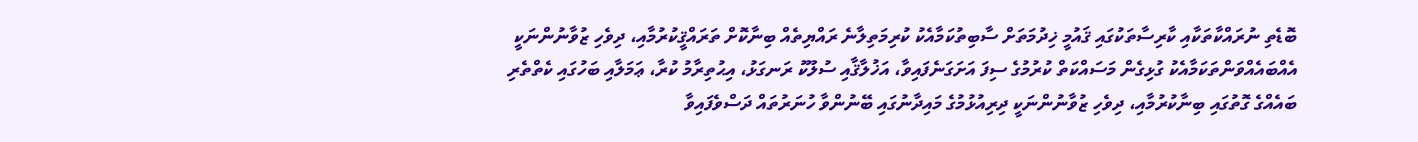ބޮޑެތި ނުރައްކާތަކާއި ކާރިސާތަކުގައި ޤައުމީ ޚިދުމަތަށް ސާބިތުކަމާއެކު ކުރިމަތިލާނެ ރައްޔިތެއް ބިނާކޮށް ތަރައްޤީކުރުމާއި، ދިވެހި ޒުވާނުންނަކީ އެއްބައެއްވަންތަކަމާއެކު ގުޅިގެން މަސައްކަތް ކުރުމުގެ ސިފަ އަށަގަނެފައިވާ، އަޚުލާޤާއި ސުލޫކު ރަނގަޅު، އިޙުތިރާމު ކުރާ، ޢަމަލާއި ބަހުގައި ކެތްތެރި ބައެއްގެ ގޮތުގައި ބިނާކުރުމާއި، ދިވެހި ޒުވާނުންނަކީ ދިރިއުޅުމުގެ މައިދާނުގައި ބޭނުންވާ ހުނަރުތައް ދަސްވެފައިވާ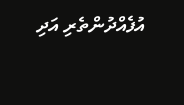އުފެއްދުންތެރި އަދި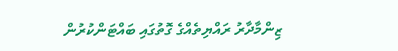ޒިންމާދާރު ރައްޔިތެއްގެ ގޮތުގައި ބައްޓަންކުރުން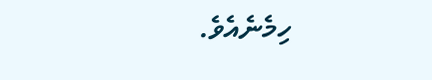ހިމެނެއެވެ.